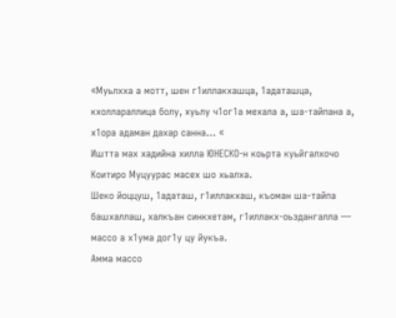«Муьлхха а мотт, шен г1иллакхашца, 1адаташца, кхоллараллица болу, хуьлу ч1ог1а мехала а, ша-тайпана а, х1ора адаман дахар санна… «
Иштта мах хадийна хилла ЮНЕСКО-н коьрта куьйгалхочо Коитиро Муцуурас масех шо хьалха.
Шеко йоццуш, 1адаташ, г1иллакхаш, къоман ша-тайпа башхаллаш, халкъан синкхетам, г1иллакх-оьздангалла — массо а х1ума дог1у цу йукъа.
Амма массо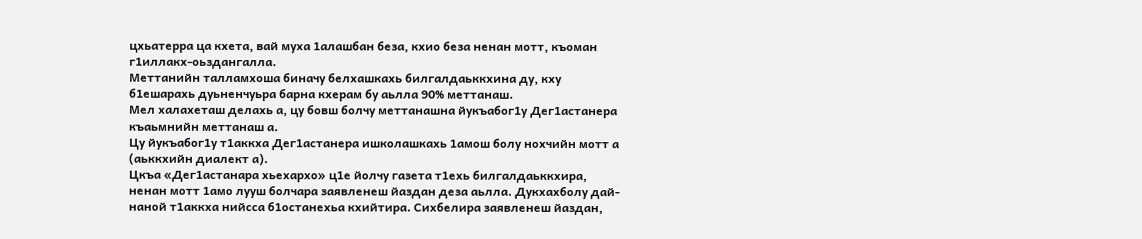цхьатерра ца кхета, вай муха 1алашбан беза, кхио беза ненан мотт, къоман г1иллакх-оьздангалла.
Меттанийн талламхоша биначу белхашкахь билгалдаьккхина ду, кху б1ешарахь дуьненчуьра барна кхерам бу аьлла 90% меттанаш.
Мел халахеташ делахь а, цу бовш болчу меттанашна йукъабог1у Дег1астанера къаьмнийн меттанаш а.
Цу йукъабог1у т1аккха Дег1астанера ишколашкахь 1амош болу нохчийн мотт а (аьккхийн диалект а).
Цкъа «Дег1астанара хьехархо» ц1е йолчу газета т1ехь билгалдаьккхира, ненан мотт 1амо лууш болчара заявленеш йаздан деза аьлла. Дукхахболу дай-наной т1аккха нийсса б1останехьа кхийтира. Сихбелира заявленеш йаздан,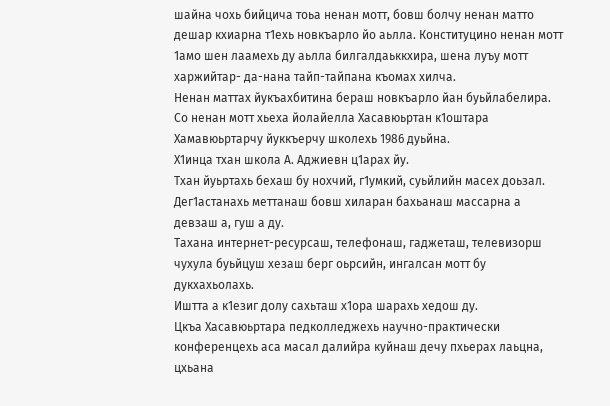шайна чохь бийцича тоьа ненан мотт, бовш болчу ненан матто дешар кхиарна т1ехь новкъарло йо аьлла. Конституцино ненан мотт 1амо шен лаамехь ду аьлла билгалдаьккхира, шена луъу мотт харжийтар- да-нана тайп-тайпана къомах хилча.
Ненан маттах йукъахбитина бераш новкъарло йан буьйлабелира.
Со ненан мотт хьеха йолайелла Хасавюьртан к1оштара Хамавюьртарчу йуккъерчу школехь 1986 дуьйна.
Х1инца тхан школа А. Аджиевн ц1арах йу.
Тхан йуьртахь бехаш бу нохчий, г1умкий, суьйлийн масех доьзал.
Дег1астанахь меттанаш бовш хиларан бахьанаш массарна а девзаш а, гуш а ду.
Тахана интернет-ресурсаш, телефонаш, гаджеташ, телевизорш чухула буьйцуш хезаш берг оьрсийн, ингалсан мотт бу дукхахьолахь.
Иштта а к1езиг долу сахьташ х1ора шарахь хедош ду.
Цкъа Хасавюьртара педколледжехь научно-практически конференцехь аса масал далийра куйнаш дечу пхьерах лаьцна, цхьана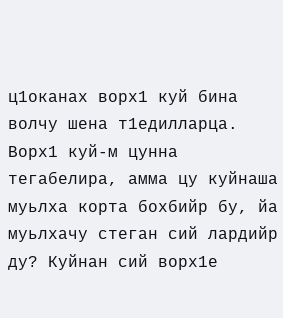ц1оканах ворх1 куй бина волчу шена т1едилларца. Ворх1 куй-м цунна тегабелира, амма цу куйнаша муьлха корта бохбийр бу, йа муьлхачу стеган сий лардийр ду? Куйнан сий ворх1е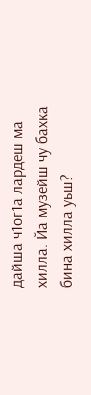дайша ч1ог1а лардеш ма хилла. Йа музейш чу бахка бина хилла уьш?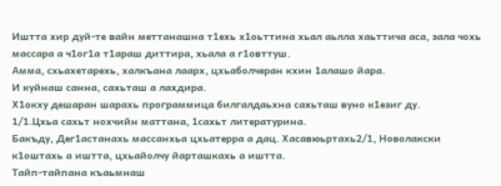Иштта хир дуй-те вайн меттанашна т1ехь х1оьттина хьал аьлла хаьттича аса, зала чохь массара а ч1ог1а т1араш диттира, хьала а г1овттуш.
Амма, схьахетарехь, халкъана лаарх, цхьаболчеран кхин 1алашо йара.
И куйнаш санна, сахьташ а лахдира.
Х1окху дешаран шарахь программица билгалдаьхна сахьташ вуно к1езиг ду.
1/1.Цхьа сахьт нохчийн маттана, 1сахьт литературина.
Бакъду, Дег1астанахь массанхьа цхьатерра а дац. Хасавюьртахь2/1, Новолакски к1оштахь а иштта, цхьайолчу йарташкахь а иштта.
Тайп-тайпана къаьмнаш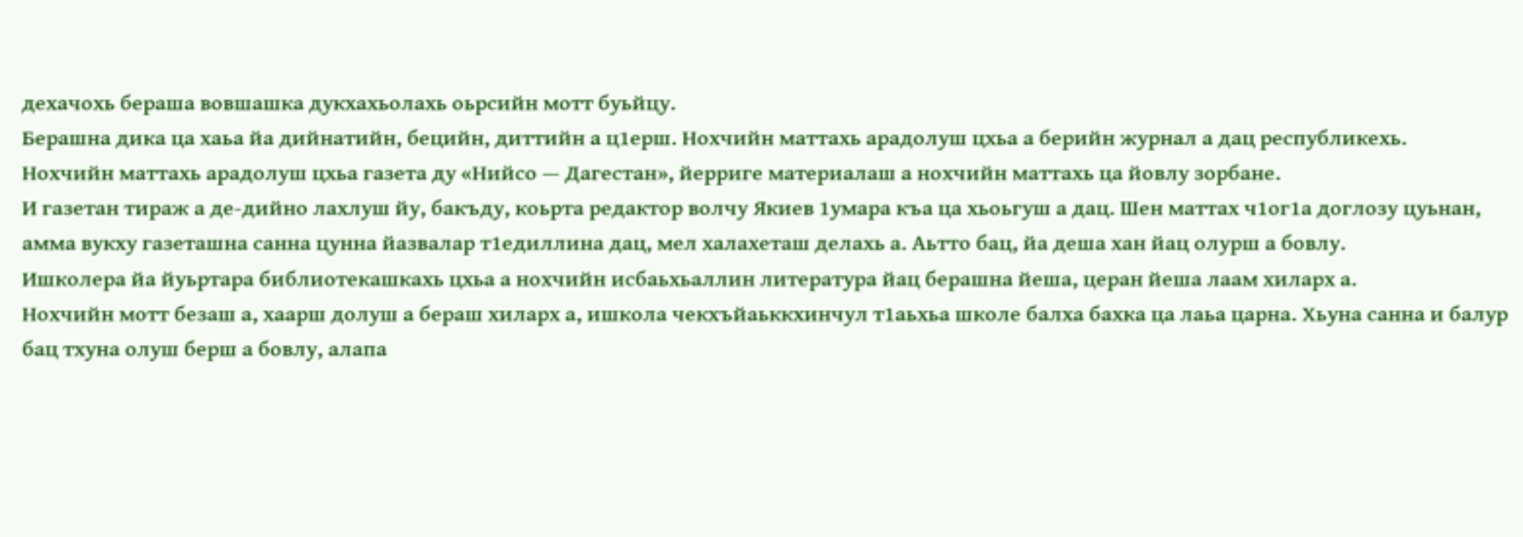дехачохь бераша вовшашка дукхахьолахь оьрсийн мотт буьйцу.
Берашна дика ца хаьа йа дийнатийн, бецийн, диттийн а ц1ерш. Нохчийн маттахь арадолуш цхьа а берийн журнал а дац республикехь.
Нохчийн маттахь арадолуш цхьа газета ду «Нийсо — Дагестан», йерриге материалаш а нохчийн маттахь ца йовлу зорбане.
И газетан тираж а де-дийно лахлуш йу, бакъду, коьрта редактор волчу Якиев 1умара къа ца хьоьгуш а дац. Шен маттах ч1ог1а доглозу цуьнан, амма вукху газеташна санна цунна йазвалар т1едиллина дац, мел халахеташ делахь а. Аьтто бац, йа деша хан йац олурш а бовлу.
Ишколера йа йуьртара библиотекашкахь цхьа а нохчийн исбаьхьаллин литература йац берашна йеша, церан йеша лаам хиларх а.
Нохчийн мотт безаш а, хаарш долуш а бераш хиларх а, ишкола чекхъйаьккхинчул т1аьхьа школе балха бахка ца лаьа царна. Хьуна санна и балур бац тхуна олуш берш а бовлу, алапа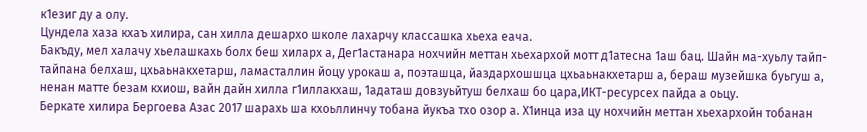к1езиг ду а олу.
Цундела хаза кхаъ хилира, сан хилла дешархо школе лахарчу классашка хьеха еача.
Бакъду, мел халачу хьелашкахь болх беш хиларх а, Дег1астанара нохчийн меттан хьехархой мотт д1атесна 1аш бац. Шайн ма-хуьлу тайп-тайпана белхаш, цхьаьнакхетарш, ламасталлин йоцу урокаш а, поэташца, йаздархошшца цхьаьнакхетарш а, бераш музейшка буьгуш а, ненан матте безам кхиош, вайн дайн хилла г1иллакхаш, 1адаташ довзуьйтуш белхаш бо цара,ИКТ-ресурсех пайда а оьцу.
Беркате хилира Бергоева Азас 2017 шарахь ша кхоьллинчу тобана йукъа тхо озор а. Х1инца иза цу нохчийн меттан хьехархойн тобанан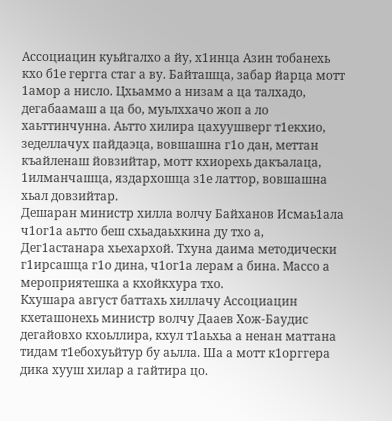Ассоциацин куьйгалхо а йу, х1инца Азин тобанехь кхо б1е гергга стаг а ву. Байташца, забар йарца мотт 1амор а нисло. Цхьаммо а низам а ца талхадо, дегабаамаш а ца бо, муьлххачо жоп а ло хаьттинчунна. Аьтто хилира цахуушверг т1екхио, зеделлачух пайдаэца, вовшашна г1о дан, меттан къайленаш йовзийтар, мотт кхиорехь дакъалаца, 1илманчашца, яздархошца з1е латтор, вовшашна хьал довзийтар.
Дешаран министр хилла волчу Байханов Исмаь1ала ч1ог1а аьтто беш схьадаьхкина ду тхо а, Дег1астанара хьехархой. Тхуна даима методически г1ирсашца г1о дина, ч1ог1а лерам а бина. Массо а мероприятешка а кхойкхура тхо.
Кхушара август баттахь хиллачу Ассоциацин кхеташонехь министр волчу Дааев Хож-Баудис дегайовхо кхоьллира, кхул т1аьхьа а ненан маттана тидам т1ебохуьйтур бу аьлла. Ша а мотт к1орггера дика хууш хилар а гайтира цо.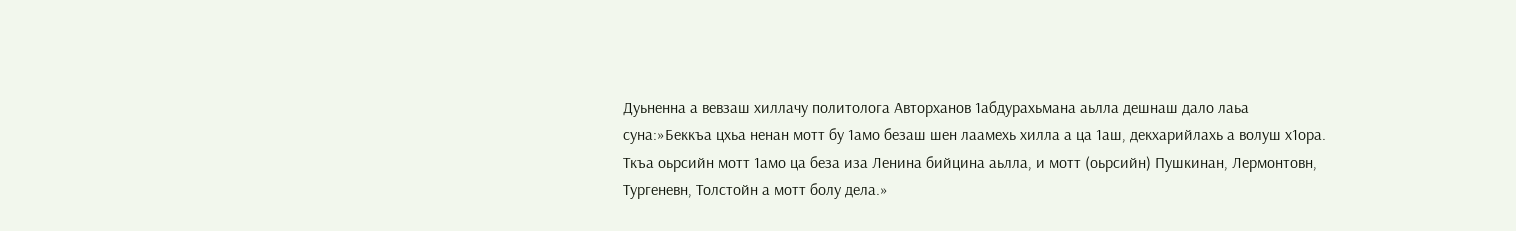Дуьненна а вевзаш хиллачу политолога Авторханов 1абдурахьмана аьлла дешнаш дало лаьа суна:»Беккъа цхьа ненан мотт бу 1амо безаш шен лаамехь хилла а ца 1аш, декхарийлахь а волуш х1ора. Ткъа оьрсийн мотт 1амо ца беза иза Ленина бийцина аьлла, и мотт (оьрсийн) Пушкинан, Лермонтовн, Тургеневн, Толстойн а мотт болу дела.»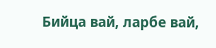Бийца вай, ларбе вай,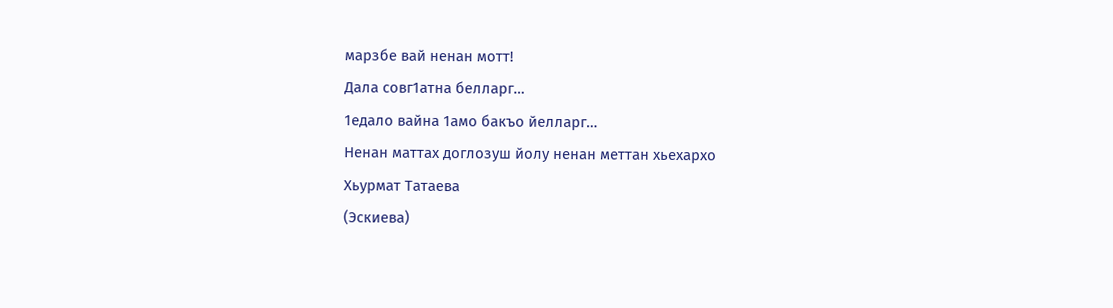марзбе вай ненан мотт!
Дала совг1атна белларг…
1едало вайна 1амо бакъо йелларг…
Ненан маттах доглозуш йолу ненан меттан хьехархо
Хьурмат Татаева
(Эскиева)